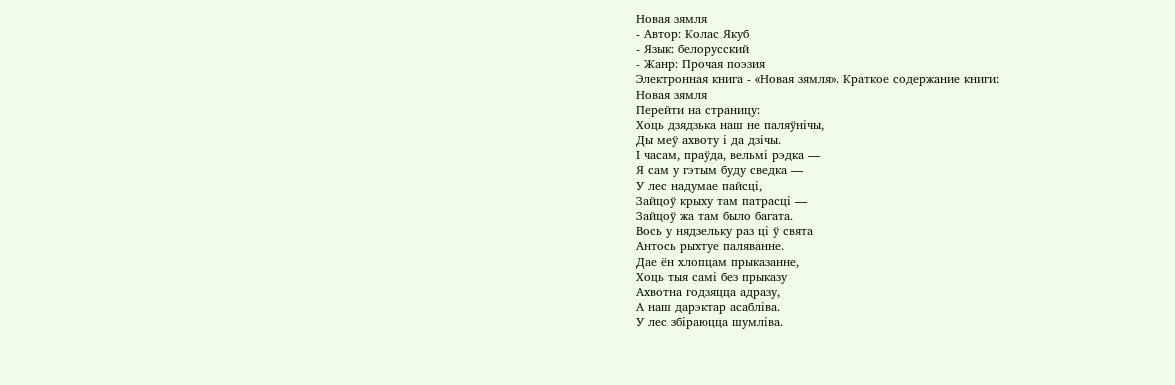Новая зямля
- Автор: Колас Якуб
- Язык: белорусский
- Жанр: Прочая поэзия
Электронная книга - «Новая зямля». Краткое содержание книги:
Новая зямля
Перейти на страницу:
Хоць дзядзька наш не паляўнічы,
Ды меў ахвоту і да дзічы.
І часам, праўда, вельмі рэдка —
Я сам у гэтым буду сведка —
У лес надумае пайсці,
Зайцоў крыху там патрасці —
Зайцоў жа там было багата.
Вось у нядзельку раз ці ў свята
Антось рыхтуе паляванне.
Дае ён хлопцам прыказанне,
Хоць тыя самі без прыказу
Ахвотна годзяцца адразу,
А наш дарэктар асабліва.
У лес збіраюцца шумліва.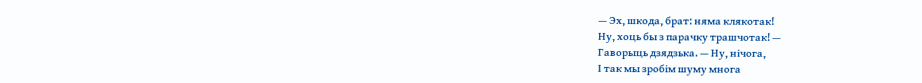— Эх, шкода, брат: няма клякотак!
Ну, хоць бы з парачку трашчотак! —
Гаворыць дзядзька. — Ну, нічога,
І так мы зробім шуму многа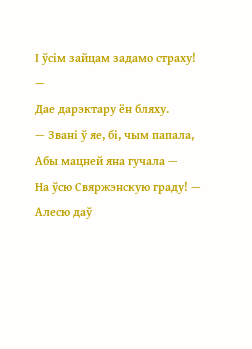І ўсім зайцам задамо страху! —
Дае дарэктару ён бляху.
— Звані ў яе, бі, чым папала,
Абы мацней яна гучала —
На ўсю Свяржэнскую граду! —
Алесю даў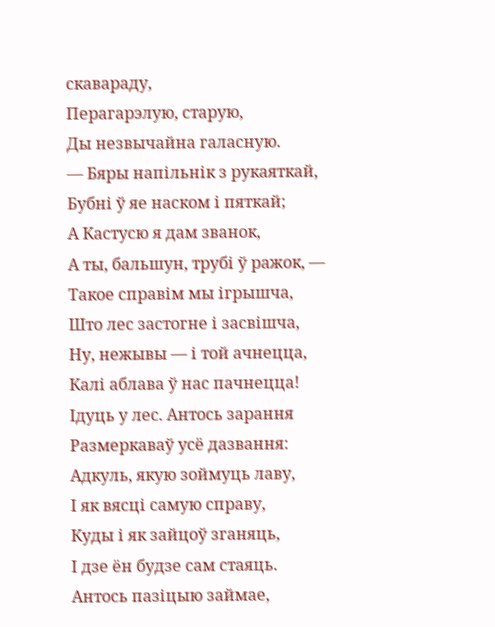скавараду,
Перагарэлую, старую,
Ды незвычайна галасную.
— Бяры напільнік з рукаяткай,
Бубні ў яе наском і пяткай;
А Кастусю я дам званок,
А ты, бальшун, трубі ў ражок, —
Такое справім мы ігрышча,
Што лес застогне і засвішча,
Ну, нежывы — і той ачнецца,
Калі аблава ў нас пачнецца!
Ідуць у лес. Антось зарання
Размеркаваў усё дазвання:
Адкуль, якую зоймуць лаву,
І як вясці самую справу,
Куды і як зайцоў зганяць,
І дзе ён будзе сам стаяць.
Антось пазіцыю займае,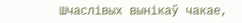Шчаслівых вынікаў чакае,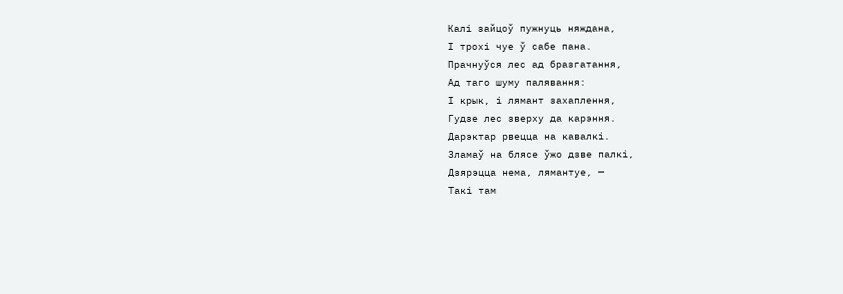Калі зайцоў пужнуць няждана,
І трохі чуе ў сабе пана.
Прачнуўся лес ад бразгатання,
Ад таго шуму палявання:
І крык, і лямант захаплення,
Гудзе лес зверху да карэння.
Дарэктар рвецца на кавалкі.
Зламаў на блясе ўжо дзве палкі,
Дзярэцца нема, лямантуе, —
Такі там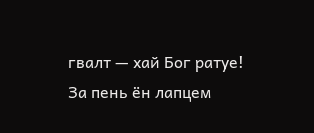гвалт — хай Бог ратуе!
За пень ён лапцем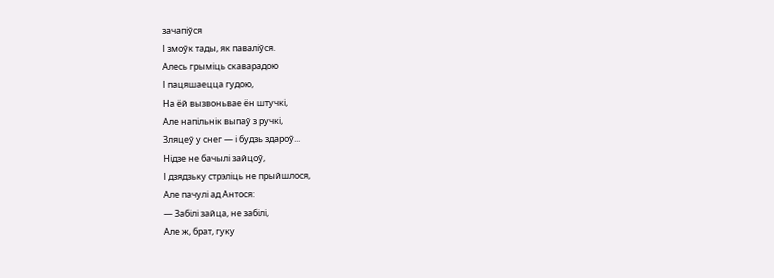зачапіўся
І змоўк тады, як паваліўся.
Алесь грыміць скаварадою
І пацяшаецца гудою,
На ёй вызвоньвае ён штучкі,
Але напільнік выпаў з ручкі,
Зляцеў у снег — і будзь здароў...
Нідзе не бачылі зайцоў,
І дзядзьку стрэліць не прыйшлося,
Але пачулі ад Антося:
— Забілі зайца, не забілі,
Але ж, брат, гуку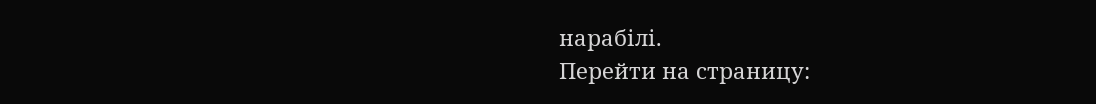нарабілі.
Перейти на страницу: